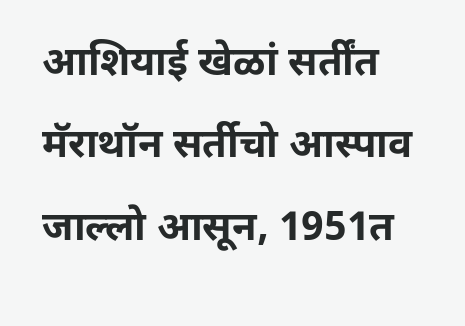आशियाई खेळां सर्तींत मॅराथॉन सर्तीचो आस्पाव जाल्लो आसून, 1951त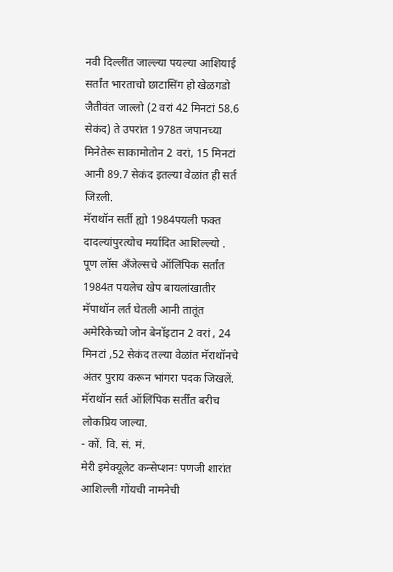नवी दिल्लींत जाल्ल्या पयल्या आशियाई सर्तांत भारताचो छाटासिंग हो खेळगडो जैतीवंत जाल्लो (2 वरां 42 मिनटां 58.6 सेकंद) ते उपरांत 1978त जपानच्या मिनेतेरू साकामोतोन 2 वरां, 15 मिनटां आनी 89.7 सेकंद इतल्या वेळांत ही सर्त जिऱली.
मॅराथॉन सर्ती ह्यो 1984पयली फक्त दादल्यांपुरत्योच मर्यादित आशिल्ल्यो . पूण लॉस अँजेल्सचे ऑलिंपिक सर्तांत 1984त पयलेच खेप बायलांखातीर मॅपाथॉन लर्त घेतली आनी तातूंत अमेरिकेच्यो जोन बेनॉइटान 2 वरां , 24 मिनटां ,52 सेकंद तल्या वेळांत मॅराथॉनचे अंतर पुराय करून भांगरा पदक जिखलें. मॅराथॉन सर्त ऑलिंपिक सर्तींत बरीच लोकप्रिय जाल्या.
- कों. वि. सं. मं.
मेरी इमेक्यूलेट कन्सेप्शनः पणजी शारांत आशिल्ली गोंयची नामनेची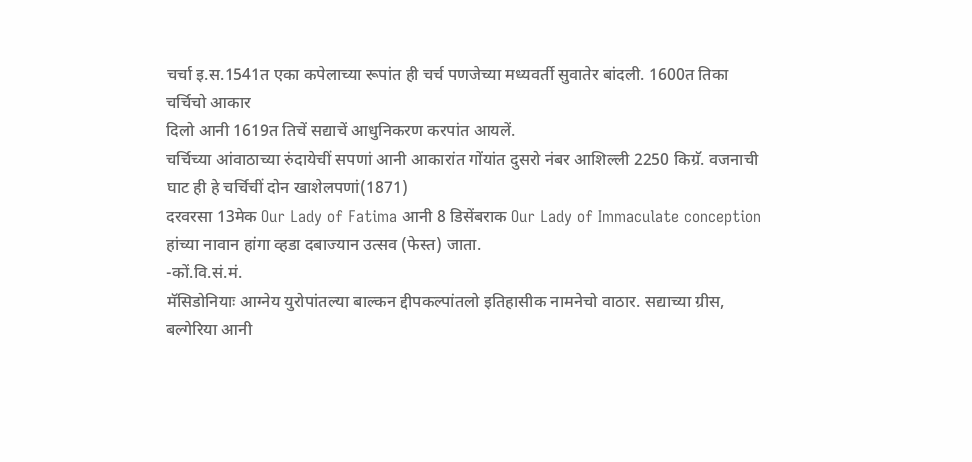चर्चा इ.स.1541त एका कपेलाच्या रूपांत ही चर्च पणजेच्या मध्यवर्ती सुवातेर बांदली. 1600त तिका चर्चिचो आकार
दिलो आनी 1619त तिचें सद्याचें आधुनिकरण करपांत आयलें.
चर्चिच्या आंवाठाच्या रुंदायेचीं सपणां आनी आकारांत गोंयांत दुसरो नंबर आशिल्ली 2250 किग्रॅ. वजनाची घाट ही हे चर्चिचीं दोन खाशेलपणां(1871)
दरवरसा 13मेक Our Lady of Fatima आनी 8 डिसेंबराक Our Lady of Immaculate conception हांच्या नावान हांगा व्हडा दबाज्यान उत्सव (फेस्त) जाता.
-कों.वि.सं.मं.
मॅसिडोनियाः आग्नेय युरोपांतल्या बाल्कन द्दीपकल्पांतलो इतिहासीक नामनेचो वाठार. सद्याच्या ग्रीस, बल्गेरिया आनी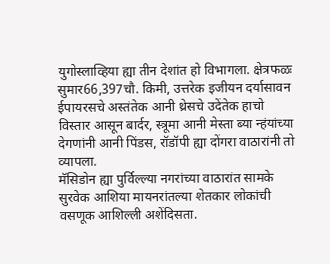युगोस्लाव्हिया ह्या तीन देशांत हो विभागला. क्षेत्रफळः सुमार66,397चौ. किमी, उत्तरेक इजीयन दर्यासावन ईपायरसचे अस्तंतेक आनी थ्रेसचे उदेंतेक हाचो विस्तार आसून बार्दर, स्त्रूमा आनी मेस्ता ब्या न्हंयांच्या देगणांनी आनी पिंडस, रॉडॉपी ह्या दोंगरा वाठारांनी तो व्यापला.
मॅसिडोन ह्या पुर्विल्ल्या नगरांच्या वाठारांत सामके सुरवेक आशिया मायनरांतल्या शेतकार लोकांची वसणूक आशिल्ली अशेंदिसता.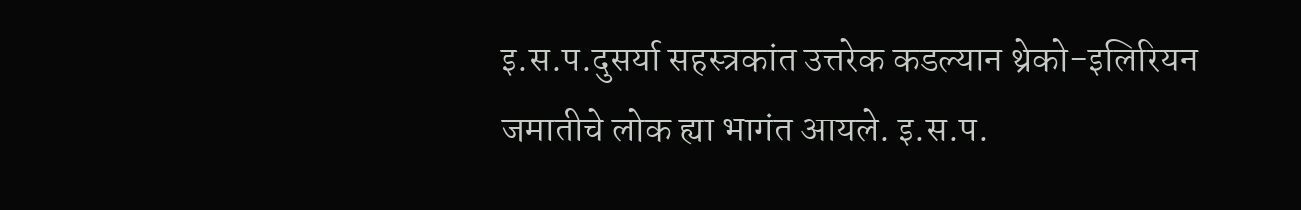इ.स.प.दुसर्या सहस्त्रकांत उत्तरेक कडल्यान थ्रेको-इलिरियन जमातीचे लोक ह्या भागंत आयले. इ.स.प.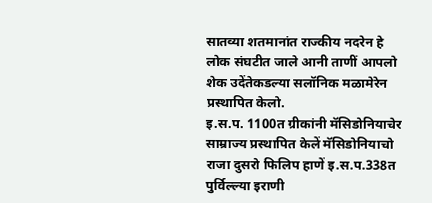सातव्या शतमानांत राज्कीय नदरेन हे लोक संघटीत जाले आनी ताणीं आपलो शेक उदेंतेकडल्या सलॉनिक मळामेरेन प्रस्थापित केलो.
इ.स.प. 1100त ग्रीकांनी मॅसिडोनियाचेर साम्राज्य प्रस्थापित केलें मॅसिडोनियाचो राजा दुसरो फिलिप हाणें इ.स.प.338त पुर्विल्ल्या इराणी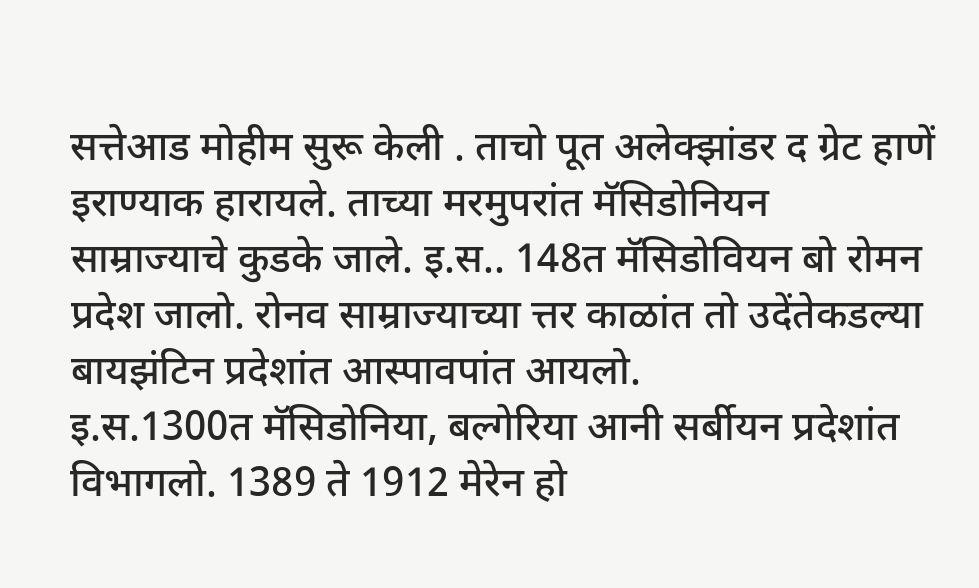सत्तेआड मोहीम सुरू केली . ताचो पूत अलेक्झांडर द ग्रेट हाणें इराण्याक हारायले. ताच्या मरमुपरांत मॅसिडोनियन साम्राज्याचे कुडके जाले. इ.स.. 148त मॅसिडोवियन बो रोमन प्रदेश जालो. रोनव साम्राज्याच्या त्तर काळांत तो उदेंतेकडल्या बायझंटिन प्रदेशांत आस्पावपांत आयलो.
इ.स.1300त मॅसिडोनिया, बल्गेरिया आनी सर्बीयन प्रदेशांत विभागलो. 1389 ते 1912 मेरेन हो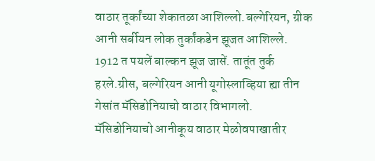वाठार तूर्कांच्या शेकातळा आशिल्लो.बल्गेरियन, ग्रीक आनी सर्बीयन लोक तुर्कांकडेन झूजत आशिल्ले. 1912 त पयलें बाल्कन झूज जासें. तातूंत तुर्क हरले.ग्रीस, बल्गेरियन आनी यूगोस्लाव्हिया ह्या तीन गेसांत मॅसिडोनियाचो वाठार विभागलो.
मॅसिडोनियाचो आनीकूय वाठार मेळोवपाखातीर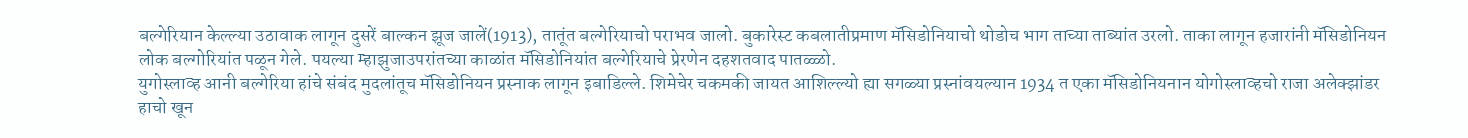बल्गेरियान केल्ल्या उठावाक लागून दुसरें बाल्कन झूज जालें(1913), तातूंत बल्गेरियाचो पराभव जालो. बुकारेस्ट कबलातीप्रमाण मॅसिडोनियाचो थोडोच भाग ताच्या ताब्यांत उरलो. ताका लागून हजारांनी मॅसिडोनियन लोक बल्गोरियांत पळून गेले. पयल्या म्हाझुजाउपरांतच्या काळांत मॅसिडोनियांत बल्गेरियाचे प्रेरणेन दहशतवाद पातळ्ळो.
युगोस्लाव्ह आनी बल्गेरिया हांचे संबंद मुदलांतूच मॅसिडोनियन प्रस्नाक लागून इबाडिल्ले. शिमेचेर चकमकी जायत आशिल्ल्यो ह्या सगळ्या प्रस्नांवयल्यान 1934 त एका मॅसिडोनियनान योगोस्लाव्हचो राजा अलेक्झांडर हाचो खून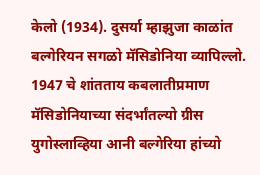केलो (1934). दुसर्या म्हाझुजा काळांत बल्गेरियन सगळो मॅसिडोनिया व्यापिल्लो. 1947 चे शांतताय कबलातीप्रमाण मॅसिडोनियाच्या संदर्भांतल्यो ग्रीस युगोस्लाव्हिया आनी बल्गेरिया हांच्यो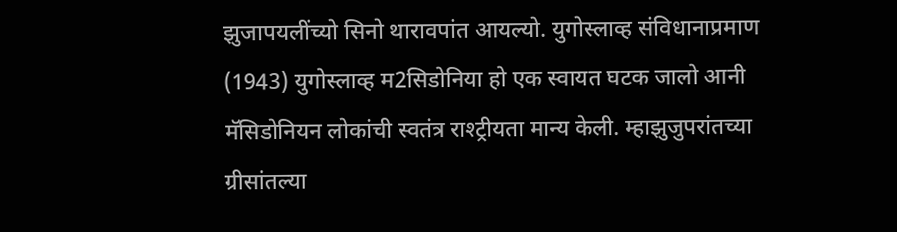झुजापयलींच्यो सिनो थारावपांत आयल्यो. युगोस्लाव्ह संविधानाप्रमाण (1943) युगोस्लाव्ह म2सिडोनिया हो एक स्वायत घटक जालो आनी मॅसिडोनियन लोकांची स्वतंत्र राश्ट्रीयता मान्य केली. म्हाझुजुपरांतच्या ग्रीसांतल्या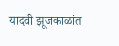यादवी झूजकाळांत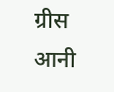ग्रीस आनी